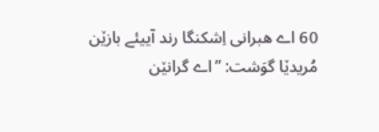60 اے هبرانی اِشکنگا رند آییئے بازێن مُریدێا گوَشت: ”اے گرانێن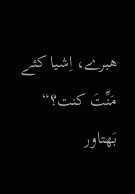هبرے، اِشیا کئے مَنِّتَ کنت؟“
بَهتاور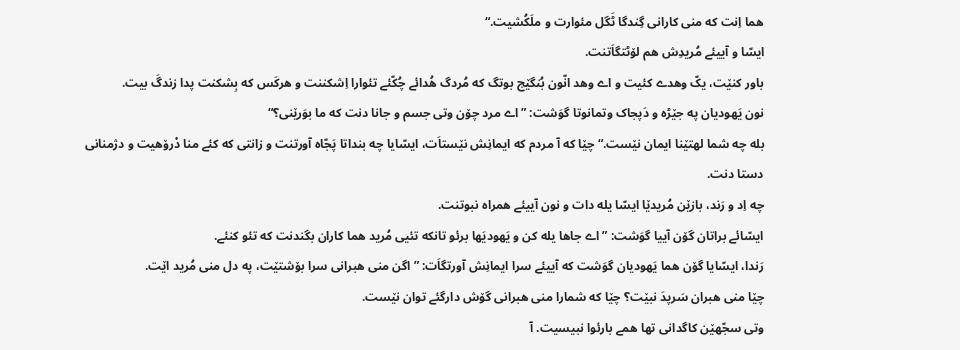هما اِنت که منی کارانی گِندگا ٹَگل مئوارت و ملَکُشیت.“
ایسّا و آییئے مُریدِش هم لۆٹتگاَتنت.
باور کنێت، یکّ وهدے کئیت و اے وهد انّون بُنگێج بوتگ که مُردگ هُدائے چُکّئے تئوارا اِشکننت و هرکَس که بِشکنت پدا زندگَ بیت.
نون یَهودیان په جێڑه و دَپجاک وتمانوتا گوَشت: ”اے مرد چۆن وتی جسم و جانا دنت که ما بوَرێنی؟“
بله چه شما لهتێنا ایمان نێست.“ چێا که آ مردم که ایمانِش نێستاَت، ایسّایا چه بنداتا پَجّاه آورتنت و زانتی که کئے منا دْرۆهیت و دژمنانی دستا دنت.
چه اِد و رَند، بازێن مُریدێا ایسّا یله دات و نون آییئے همراه نبوتنت.
ایسّائے براتان گۆن آییا گوَشت: ”اے جاها یله کن و یَهودیَها برئو تانکه تئیی مُرید هما کاران بگندنت که تئو کنئے.
رَندا، ایسّایا گۆن هما یَهودیان گوَشت که آییئے سرا ایمانِش آورتگاَت: ”اگن منی هبرانی سرا بۆشتێت، په دل منی مُرید اێت.
چێا منی هبران سَرپدَ نبێت؟ چێا که شمارا منی هبرانی گۆش دارگئے توان نێست.
وتی سجّهێن کاگدانی تها همے بارئوا نبیسیت. آ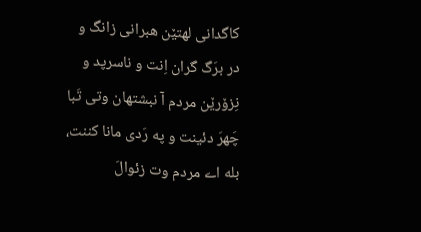کاگدانی لهتێن هبرانی زانگ و در برَگ گران اِنت و ناسرپد و نِزۆرێن مردم آ نبشتهان وتی تَبا چَهرَ دئینت و په رَدی مانا کننت، بله اے مردم وت زئوالَ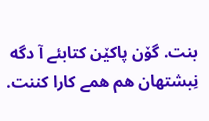بنت. گۆن پاکێن کتابئے آ دگه نِبشتهان هم همے کارا کننت.